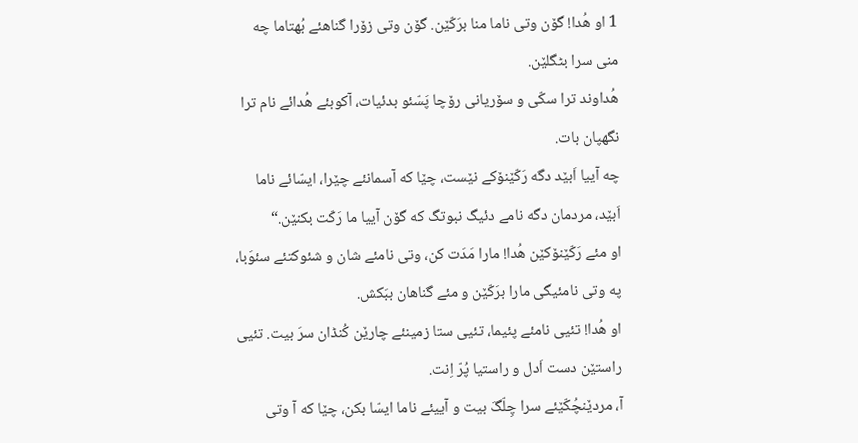1 او هُدا! گۆن وتی ناما منا برَکّێن. گۆن وتی زۆرا گناهئے بُهتاما چه منی سرا بٹگلێن.
هُداوند ترا سکّی و سۆریانی رۆچا پَسّئو بدئیات، آکوبئے هُدائے نام ترا نگهپان بات.
چه آییا اَبێد دگه رَکّێنۆکے نێست، چێا که آسمانئے چێرا، ایسّائے ناما اَبێد، مردمان دگه نامے دئیگ نبوتگ که گۆن آییا ما رَکّت بکنێن.“
او مئے رَکّێنۆکێن هُدا! مارا مَدَت کن، وتی نامئے شان و شئوکتئے سئوَبا، په وتی نامئیگی مارا برَکّێن و مئے گناهان ببَکش.
او هُدا! تئیی نامئے پئیما، تئیی ستا زمینئے چارێن کُنڈان سرَ بیت. تئیی راستێن دست اَدل و راستیا پُرّ اِنت.
آ، مردێنچُکّێئے سرا چِلّگَ بیت و آییئے ناما ایسّا بکن، چێا که آ وتی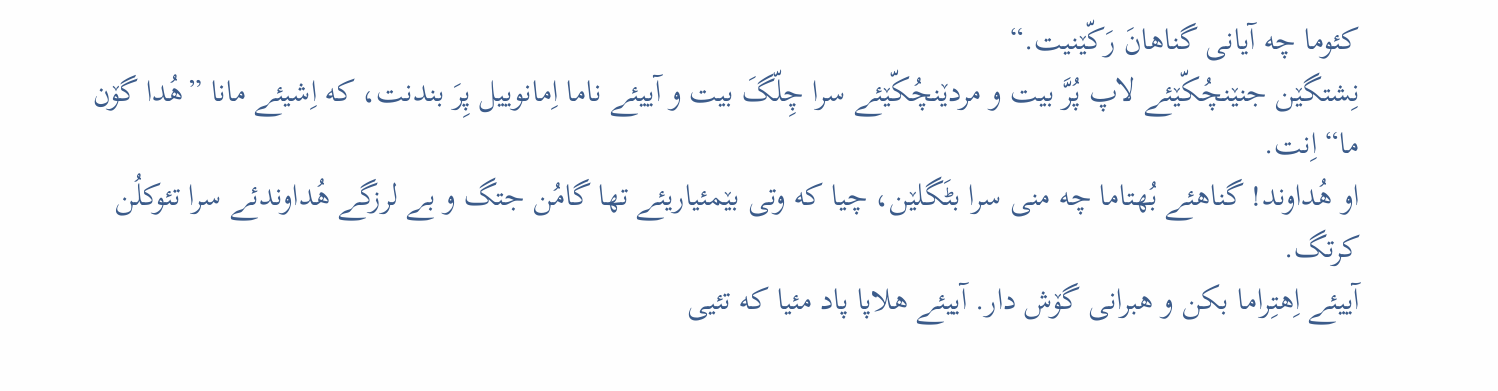کئوما چه آیانی گناهانَ رَکّێنیت.“
نِشتگێن جنێنچُکّێئے لاپ پُرَّ بیت و مردێنچُکّێئے سرا چِلّگَ بیت و آییئے ناما اِمانوییل پِرَ بندنت، که اِشیئے مانا ”هُدا گۆن ما“ اِنت.
او هُداوند! گناهئے بُهتاما چه منی سرا بٹَگلێن، چیا که وتی بێمئیاریئے تها گامُن جتگ و بے لرزگے هُداوندئے سرا تئوکلُن کرتگ.
آییئے اِهتِراما بکن و هبرانی گۆش دار. آییئے هلاپا پاد مئیا که تئیی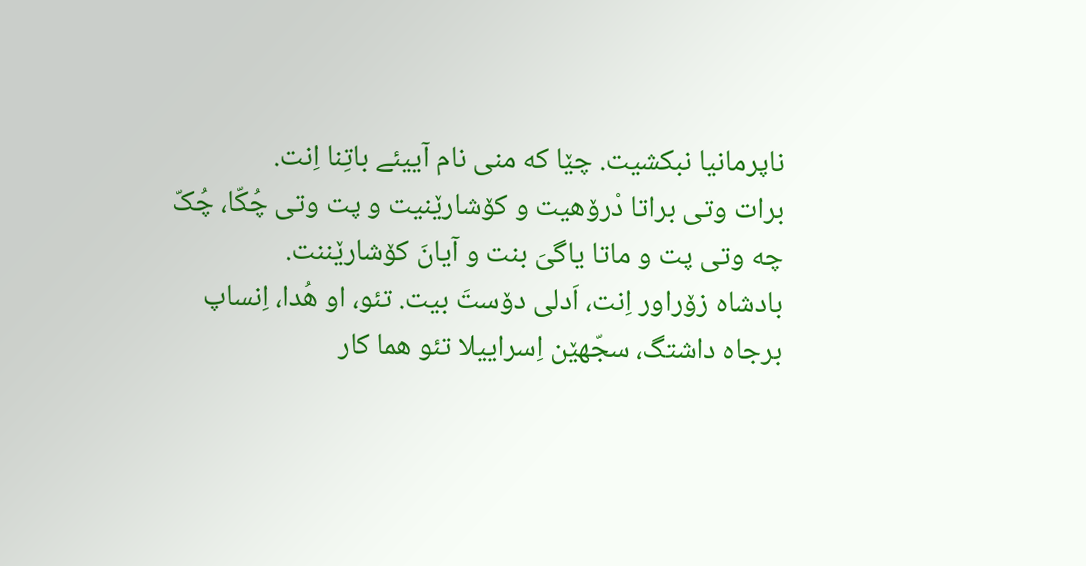ناپرمانیا نبکشیت. چێا که منی نام آییئے باتِنا اِنت.
برات وتی براتا دْرۆهیت و کۆشارێنیت و پت وتی چُکّا، چُکّ چه وتی پت و ماتا یاگیَ بنت و آیانَ کۆشارێننت.
بادشاه زۆراور اِنت، اَدلی دۆستَ بیت. تئو، او هُدا، اِنساپ برجاه داشتگ، سجّهێن اِسراییلا تئو هما کار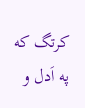کرتگ که په اَدل و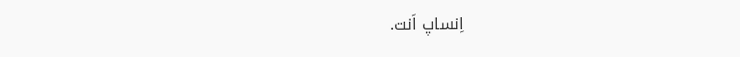اِنساپ اَنت.